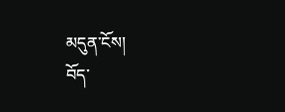མདུན་ངོས།
བོད་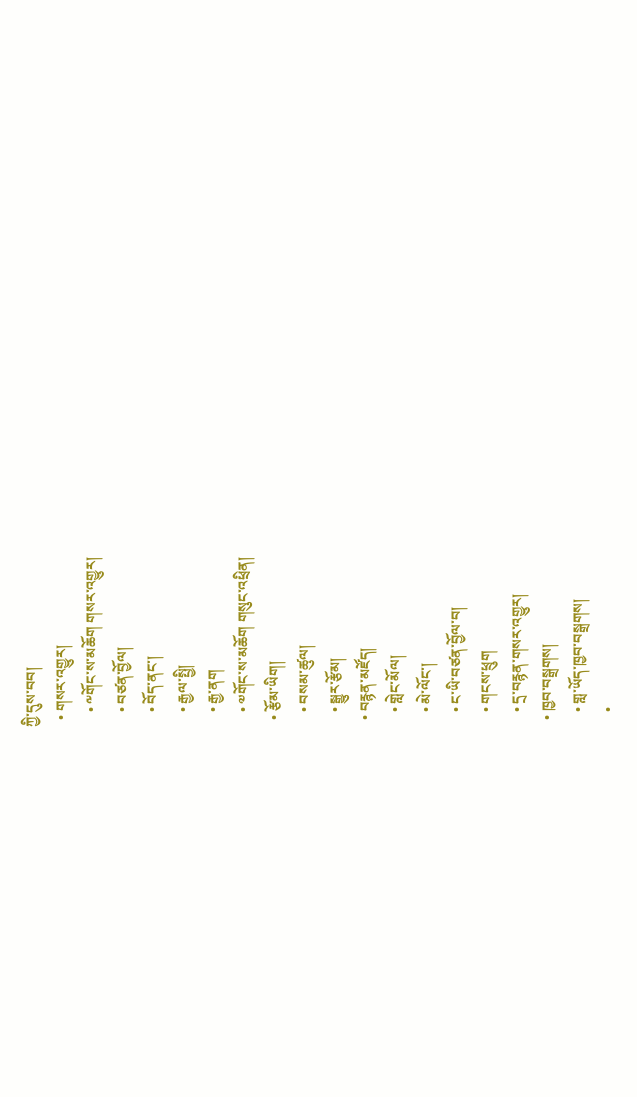ཀྱི་དུས་བབ།
  • གསར་འགྱུར།
    • ༸གོང་ས་མཆོག གསར་འགྱུར།
    • བཙན་བྱོལ།
    • བོད་ནང་།
    • རྒྱལ་སྤྱི།
    • རྒྱ་ནག
    • ༧གོང་ས་མཆོག གསུང་འཕྲིན།
  • རྩོམ་ཡིག།
    • བསམ་ཚུལ།
    • སྒྱུར་རྩོམ།
  • བརྙན་མཛོད།
    • གླེང་མོལ།
    • མེ་ལོང་།
    • ང་ཡི་བཙན་བྱོལ་བ།
    • གངས་ཕྲུག
    • དྲ་བརྙན་གསར་འགྱུར།
  • ཁྱབ་བསྒྲགས།
    • གླ་ཡོད་ཁྱབ་བསྒྲགས།
    •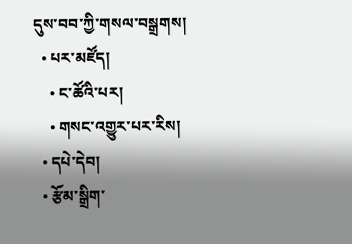དུས་བབ་ཀྱི་གསལ་བསྒྲགས།
  • པར་མཛོད།
    • ང་ཚོའི་པར།
    • གསང་འགྱུར་པར་རིས།
  • དཔེ་དེབ།
  • རྩོམ་སྒྲིག་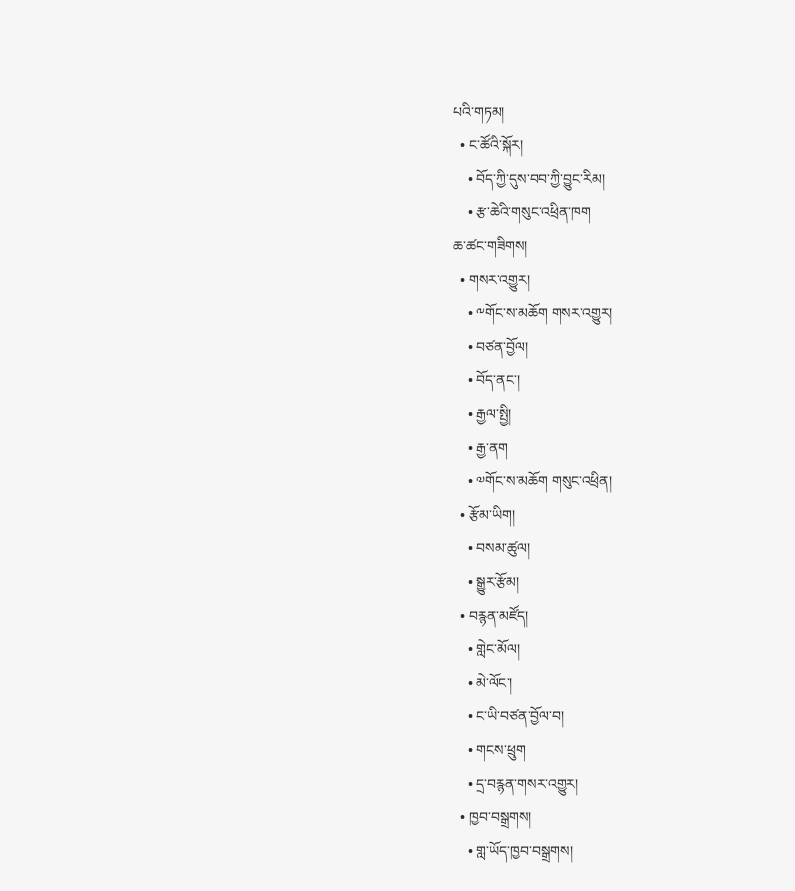པའི་གཏམ།
  • ང་ཚོའི་སྐོར།
    • བོད་ཀྱི་དུས་བབ་ཀྱི་བྱུང་རིམ།
    • རྩ་ཆེའི་གསུང་འཕྲིན་ཁག
ཆ་ཚང་གཟིགས།
  • གསར་འགྱུར།
    • ༸གོང་ས་མཆོག གསར་འགྱུར།
    • བཙན་བྱོལ།
    • བོད་ནང་།
    • རྒྱལ་སྤྱི།
    • རྒྱ་ནག
    • ༧གོང་ས་མཆོག གསུང་འཕྲིན།
  • རྩོམ་ཡིག།
    • བསམ་ཚུལ།
    • སྒྱུར་རྩོམ།
  • བརྙན་མཛོད།
    • གླེང་མོལ།
    • མེ་ལོང་།
    • ང་ཡི་བཙན་བྱོལ་བ།
    • གངས་ཕྲུག
    • དྲ་བརྙན་གསར་འགྱུར།
  • ཁྱབ་བསྒྲགས།
    • གླ་ཡོད་ཁྱབ་བསྒྲགས།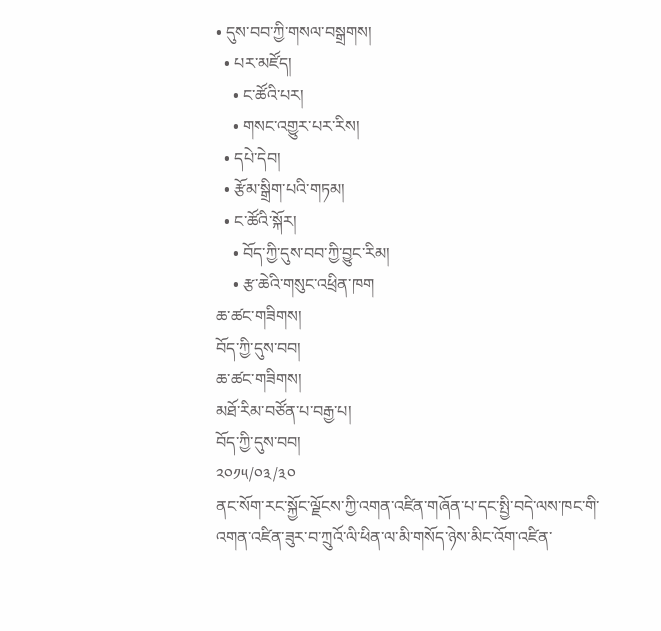• དུས་བབ་ཀྱི་གསལ་བསྒྲགས།
  • པར་མཛོད།
    • ང་ཚོའི་པར།
    • གསང་འགྱུར་པར་རིས།
  • དཔེ་དེབ།
  • རྩོམ་སྒྲིག་པའི་གཏམ།
  • ང་ཚོའི་སྐོར།
    • བོད་ཀྱི་དུས་བབ་ཀྱི་བྱུང་རིམ།
    • རྩ་ཆེའི་གསུང་འཕྲིན་ཁག
ཆ་ཚང་གཟིགས།
བོད་ཀྱི་དུས་བབ།
ཆ་ཚང་གཟིགས།
མཐོ་རིམ་བཙོན་པ་བརྒྱ་པ།
བོད་ཀྱི་དུས་བབ།
༢༠༡༥/༠༣/༣༠
ནང་སོག་རང་སྐྱོང་ལྗོངས་ཀྱི་འགན་འཛིན་གཞོན་པ་དང་སྤྱི་བདེ་ལས་ཁང་གི་འགན་འཛིན་ཟུར་བ་ཀྲུའོ་ལི་ཕིན་ལ་མི་གསོད་ཉེས་མིང་འོག་འཛིན་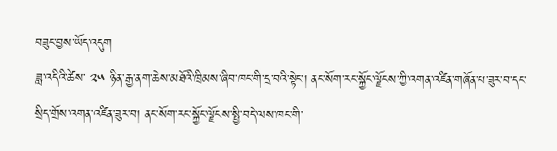བཟུང་བྱས་ཡོད་འདུག
ཟླ་འདིའི་ཚེས་ ༢༥ ཉིན་རྒྱ་ནག་ཆེས་མཐོའི་ཁྲིམས་ཞིབ་ཁང་གི་དྲ་བའི་སྟེང་། ནང་སོག་རང་སྐྱོང་ལྗོངས་ཀྱི་འགན་འཛིན་གཞོན་པ་ཟུར་བ་དང་སྲིད་གྲོས་འགན་འཛིན་ཟུར་བ། ནང་སོག་རང་སྐྱོང་ལྗོངས་སྤྱི་བདེ་ལས་ཁང་གི་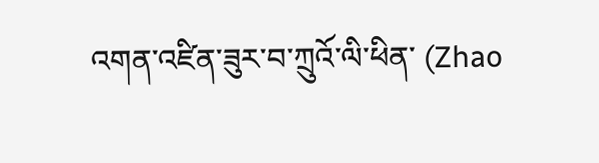འགན་འཛིན་ཟུར་བ་ཀྲུའོ་ལི་ཕིན་ (Zhao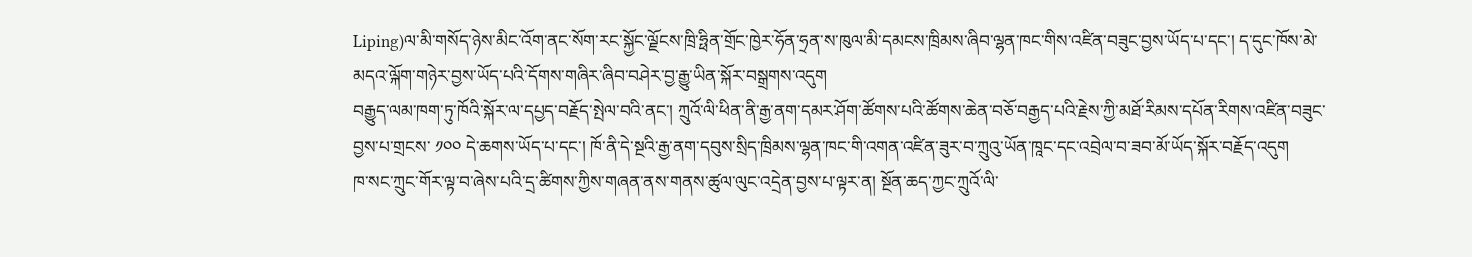Liping)ལ་མི་གསོད་ཉེས་མིང་འོག་ནང་སོག་རང་སྐྱོང་ལྗོངས་ཁྲི་ཧྥིན་གྲོང་ཁྱེར་ཧོན་ཧྲན་ས་ཁུལ་མི་དམངས་ཁྲིམས་ཞིབ་ལྷན་ཁང་གིས་འཛིན་བཟུང་བྱས་ཡོད་པ་དང་། ད་དུང་ཁོས་མེ་མདའ་ལྐོག་གཉེར་བྱས་ཡོད་པའི་དོགས་གཞིར་ཞིབ་བཤེར་བྱ་རྒྱུ་ཡིན་སྐོར་བསྒྲགས་འདུག
བརྒྱུད་ལམ་ཁག་ཏུ་ཁོའི་སྐོར་ལ་དཔྱད་བརྗོད་སྤེལ་བའི་ནང་། ཀྲུའོ་ལི་ཕིན་ནི་རྒྱ་ནག་དམར་ཤོག་ཚོགས་པའི་ཚོགས་ཆེན་བཅོ་བརྒྱད་པའི་རྗེས་ཀྱི་མཐོ་རིམས་དཔོན་རིགས་འཛིན་བཟུང་བྱས་པ་གྲངས་ ༡༠༠ དེ་ཆགས་ཡོད་པ་དང་། ཁོ་ནི་དེ་སྔའི་རྒྱ་ནག་དབུས་སྲིད་ཁྲིམས་ལྷན་ཁང་གི་འགན་འཛིན་ཟུར་བ་ཀྲུའུ་ཡོན་ཁཱང་དང་འབྲེལ་བ་ཟབ་མོ་ཡོད་སྐོར་བརྗོད་འདུག
ཁ་སང་ཀྲུང་གོར་ལྟ་བ་ཞེས་པའི་དྲ་ཚིགས་ཀྱིས་གཞན་ནས་གནས་ཚུལ་ལུང་འདྲེན་བྱས་པ་ལྟར་ན། སྔོན་ཆད་ཀྱང་ཀྲུའོ་ལི་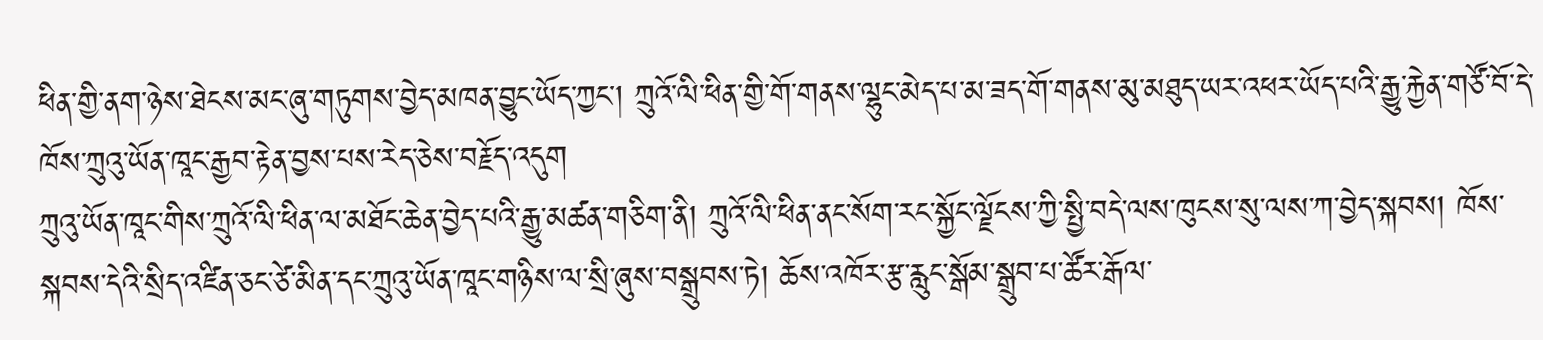ཕིན་གྱི་ནག་ཉེས་ཐེངས་མང་ཞུ་གཏུགས་བྱེད་མཁན་བྱུང་ཡོད་ཀྱང་། ཀྲུའོ་ལི་ཕིན་གྱི་གོ་གནས་ལྷུང་མེད་པ་མ་ཟད་གོ་གནས་མུ་མཐུད་ཡར་འཕར་ཡོད་པའི་རྒྱུ་རྐྱེན་གཙོ་བོ་དེ་ཁོས་ཀྲུའུ་ཡོན་ཁཱང་རྒྱབ་རྟེན་བྱས་པས་རེད་ཅེས་བརྗོད་འདུག
ཀྲུའུ་ཡོན་ཁཱང་གིས་ཀྲུའོ་ལི་ཕིན་ལ་མཐོང་ཆེན་བྱེད་པའི་རྒྱུ་མཚན་གཅིག་ནི། ཀྲུའོ་ལི་ཕིན་ནང་སོག་རང་སྐྱོང་ལྗོངས་ཀྱི་སྤྱི་བདེ་ལས་ཁུངས་སུ་ལས་ཀ་བྱེད་སྐབས། ཁོས་སྐབས་དེའི་སྲིད་འཛིན་ཅང་ཙེ་མིན་དང་ཀྲུའུ་ཡོན་ཁཱང་གཉིས་ལ་སྲི་ཞུས་བསྒྲུབས་ཏེ། ཆོས་འཁོར་རྩ་རླུང་སྒོམ་སྒྲུབ་པ་ཚོར་རྒོལ་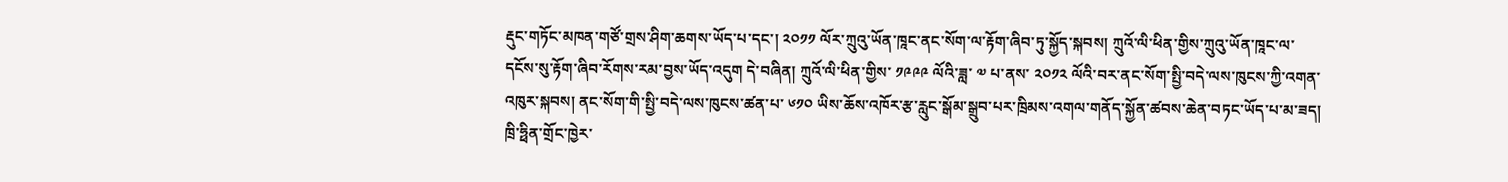རྡུང་གཏོང་མཁན་གཙོ་གྲས་ཤིག་ཆགས་ཡོད་པ་དང་། ༢༠༡༡ ལོར་ཀྲུའུ་ཡོན་ཁཱང་ནང་སོག་ལ་རྟོག་ཞིབ་ཏུ་སྐྱོད་སྐབས། ཀྲུའོ་ལི་ཕིན་གྱིས་ཀྲུའུ་ཡོན་ཁཱང་ལ་དངོས་སུ་རྟོག་ཞིབ་རོགས་རམ་བྱས་ཡོད་འདུག དེ་བཞིན། ཀྲུའོ་ལི་ཕིན་གྱིས་ ༡༩༩༩ ལོའི་ཟླ་ ༧ པ་ནས་ ༢༠༡༢ ལོའི་བར་ནང་སོག་སྤྱི་བདེ་ལས་ཁུངས་ཀྱི་འགན་འཁུར་སྐབས། ནང་སོག་གི་སྤྱི་བདེ་ལས་ཁུངས་ཚན་པ་ ༦༡༠ ཡིས་ཆོས་འཁོར་རྩ་རླུང་སྒོམ་སྒྲུབ་པར་ཁྲིམས་འགལ་གནོད་སྐྱོན་ཚབས་ཆེན་བཏང་ཡོད་པ་མ་ཟད། ཁྲི་ཧྥིན་གྲོང་ཁྱེར་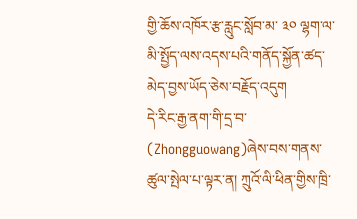གྱི་ཆོས་འཁོར་རྩ་རླུང་སློབ་མ་ ༣༠ ལྷག་ལ་མི་སྤྱོད་ལས་འདས་པའི་གནོད་སྐྱོན་ཚད་མེད་བྱས་ཡོད་ཅེས་བརྗོད་འདུག
དེ་རིང་རྒྱ་ནག་གི་དྲ་བ་ (Zhongguowang)ཞེས་བས་གནས་ཚུལ་སྤེལ་པ་ལྟར་ན། ཀྲུའོ་ལི་ཕིན་གྱིས་ཁྲི་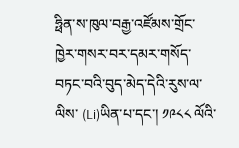ཧྥིན་ས་ཁུལ་བརྒྱ་འཛོམས་གྲོང་ཁྱེར་གསར་བར་དམར་གསོད་བཏང་བའི་བུད་མེད་དེའི་རུས་ལ་ལིས་ (Li)ཡིན་པ་དང་། ༡༩༨༨ ལོའི་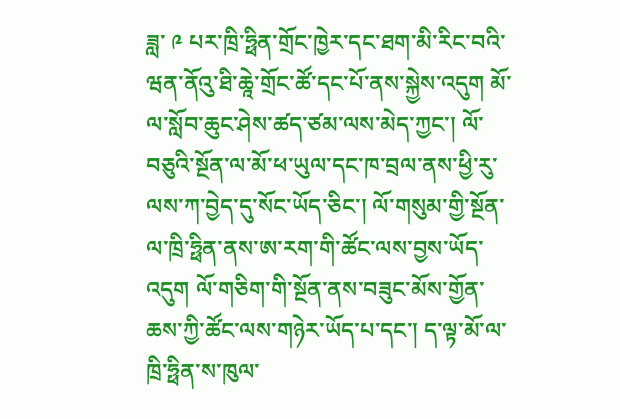ཟླ་ ༩ པར་ཁྲི་ཧྥིན་གྲོང་ཁྱེར་དང་ཐག་མི་རིང་བའི་ཝན་ནོའུ་ཐི་ཆཱེ་གྲོང་ཚོ་དང་པོ་ནས་སྐྱེས་འདུག མོ་ལ་སློབ་ཆུང་ཤེས་ཚད་ཙམ་ལས་མེད་ཀྱང་། ལོ་བཅུའི་སྔོན་ལ་མོ་ཕ་ཡུལ་དང་ཁ་བྲལ་ནས་ཕྱི་རུ་ལས་ཀ་བྱེད་དུ་སོང་ཡོད་ཅིང་། ལོ་གསུམ་གྱི་སྔོན་ལ་ཁྲི་ཧྥིན་ནས་ཨ་རག་གི་ཚོང་ལས་བྱས་ཡོད་འདུག ལོ་གཅིག་གི་སྔོན་ནས་བཟུང་མོས་གྱོན་ཆས་ཀྱི་ཚོང་ལས་གཉེར་ཡོད་པ་དང་། ད་ལྟ་མོ་ལ་ཁྲི་ཧྥིན་ས་ཁུལ་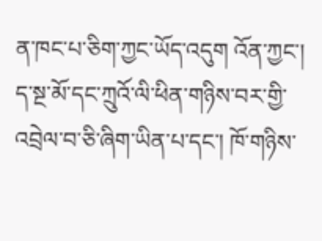ན་ཁང་པ་ཅིག་ཀྱང་ཡོད་འདུག འོན་ཀྱང་། ད་སྔ་མོ་དང་ཀྲུའོ་ལི་ཕིན་གཉིས་བར་གྱི་འབྲེལ་བ་ཅི་ཞིག་ཡིན་པ་དང་། ཁོ་གཉིས་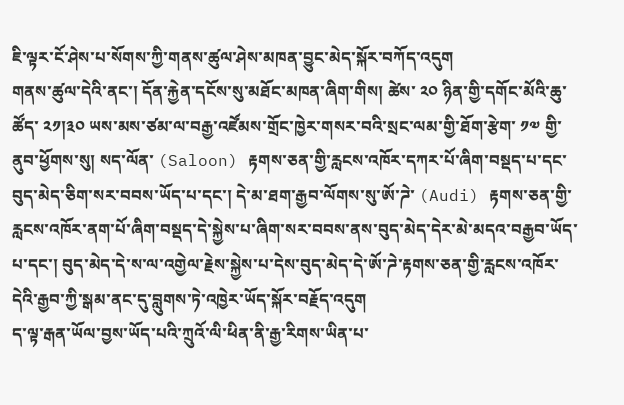ཇི་ལྟར་ངོ་ཤེས་པ་སོགས་ཀྱི་གནས་ཚུལ་ཤེས་མཁན་བྱུང་མེད་སྐོར་བཀོད་འདུག
གནས་ཚུལ་དེའི་ནང་། དོན་རྐྱེན་དངོས་སུ་མཐོང་མཁན་ཞིག་གིས། ཚེས་ ༢༠ ཉིན་གྱི་དགོང་མོའི་ཆུ་ཚོད་ ༢༡།༣༠ ཡས་མས་ཙམ་ལ་བརྒྱ་འཛོམས་གྲོང་ཁྱེར་གསར་བའི་སྲང་ལམ་གྱི་ཐོག་རྩེག་ ༡༧ གྱི་ནུབ་ཕྱོགས་སུ། སད་ལོན་ (Saloon) རྟགས་ཅན་གྱི་རླངས་འཁོར་དཀར་པོ་ཞིག་བསྡད་པ་དང་བུད་མེད་ཅིག་སར་བབས་ཡོད་པ་དང་། དེ་མ་ཐག་རྒྱབ་ལོགས་སུ་ཨོ་ཌེ་ (Audi) རྟགས་ཅན་གྱི་རླངས་འཁོར་ནག་པོ་ཞིག་བསྡད་དེ་སྐྱེས་པ་ཞིག་སར་བབས་ནས་བུད་མེད་དེར་མེ་མདའ་བརྒྱབ་ཡོད་པ་དང་། བུད་མེད་དེ་ས་ལ་འགྱེལ་རྗེས་སྐྱེས་པ་དེས་བུད་མེད་དེ་ཨོ་ཌེ་རྟགས་ཅན་གྱི་རླངས་འཁོར་དེའི་རྒྱབ་ཀྱི་སྒམ་ནང་དུ་བླུགས་ཏེ་འཁྱེར་ཡོད་སྐོར་བརྗོད་འདུག
ད་ལྟ་རྒན་ཡོལ་བྱས་ཡོད་པའི་ཀྲུའོ་ལི་ཕིན་ནི་རྒྱ་རིགས་ཡིན་པ་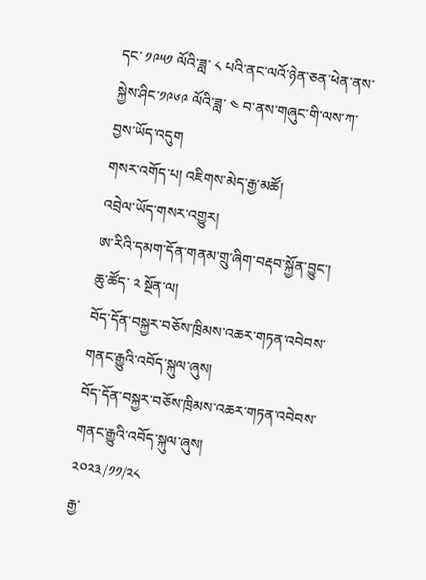དང་ ༡༩༥༡ ལོའི་ཟླ་ ༨ པའི་ནང་ལའོ་ཉེན་ཅན་ཕེན་ནས་སྐྱེས་ཤིང་༡༩༦༩ ལོའི་ཟླ་ ༤ བ་ནས་གཞུང་གི་ལས་ཀ་བྱས་ཡོད་འདུག
གསར་འགོད་པ། འཇིགས་མེད་རྒྱ་མཚོ།
འབྲེལ་ཡོད་གསར་འགྱུར།
ཨ་རིའི་དམག་དོན་གནམ་གྲུ་ཞིག་བརྡབ་སྐྱོན་བྱུང་།
ཆུ་ཚོད་ ༢ སྔོན་ལ།
བོད་དོན་བསྐྱར་བཅོས་ཁྲིམས་འཆར་གཏན་འབེབས་གནང་རྒྱུའི་འབོད་སྐུལ་ཞུས།
བོད་དོན་བསྐྱར་བཅོས་ཁྲིམས་འཆར་གཏན་འབེབས་གནང་རྒྱུའི་འབོད་སྐུལ་ཞུས།
༢༠༢༣/༡༡/༢༨
རྒྱ་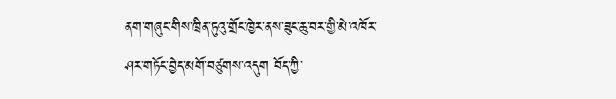ནག་གཞུང་གིས་ཁྲིན་ཏུའུ་གྲོང་ཁྱེར་ནས་ཟུང་ཆུ་བར་གྱི་མེ་འཁོར་ཤར་གཏོང་བྱེད་མགོ་བཙུགས་འདུག བོད་ཀྱི་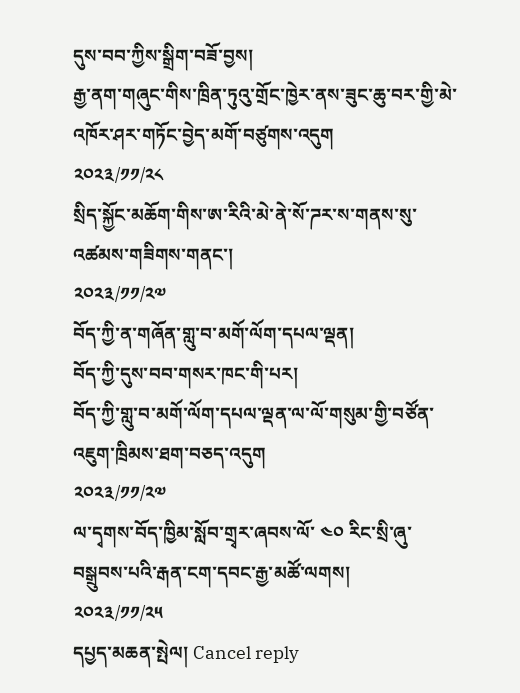དུས་བབ་ཀྱིས་སྒྲིག་བཟོ་བྱས།
རྒྱ་ནག་གཞུང་གིས་ཁྲིན་ཏུའུ་གྲོང་ཁྱེར་ནས་ཟུང་ཆུ་བར་གྱི་མེ་འཁོར་ཤར་གཏོང་བྱེད་མགོ་བཙུགས་འདུག
༢༠༢༣/༡༡/༢༨
སྲིད་སྐྱོང་མཆོག་གིས་ཨ་རིའི་མེ་ནེ་སོ་ཌར་ས་གནས་སུ་འཚམས་གཟིགས་གནང་།
༢༠༢༣/༡༡/༢༧
བོད་ཀྱི་ན་གཞོན་གླུ་བ་མགོ་ལོག་དཔལ་ལྡན།
བོད་ཀྱི་དུས་བབ་གསར་ཁང་གི་པར།
བོད་ཀྱི་གླུ་བ་མགོ་ལོག་དཔལ་ལྡན་ལ་ལོ་གསུམ་གྱི་བཙོན་འཇུག་ཁྲིམས་ཐག་བཅད་འདུག
༢༠༢༣/༡༡/༢༧
ལ་དྭགས་བོད་ཁྱིམ་སློབ་གྲྭར་ཞབས་ལོ་ ༤༠ རིང་སྲི་ཞུ་བསྒྲུབས་པའི་རྒན་ངག་དབང་རྒྱ་མཚོ་ལགས།
༢༠༢༣/༡༡/༢༥
དཔྱད་མཆན་སྤེལ། Cancel reply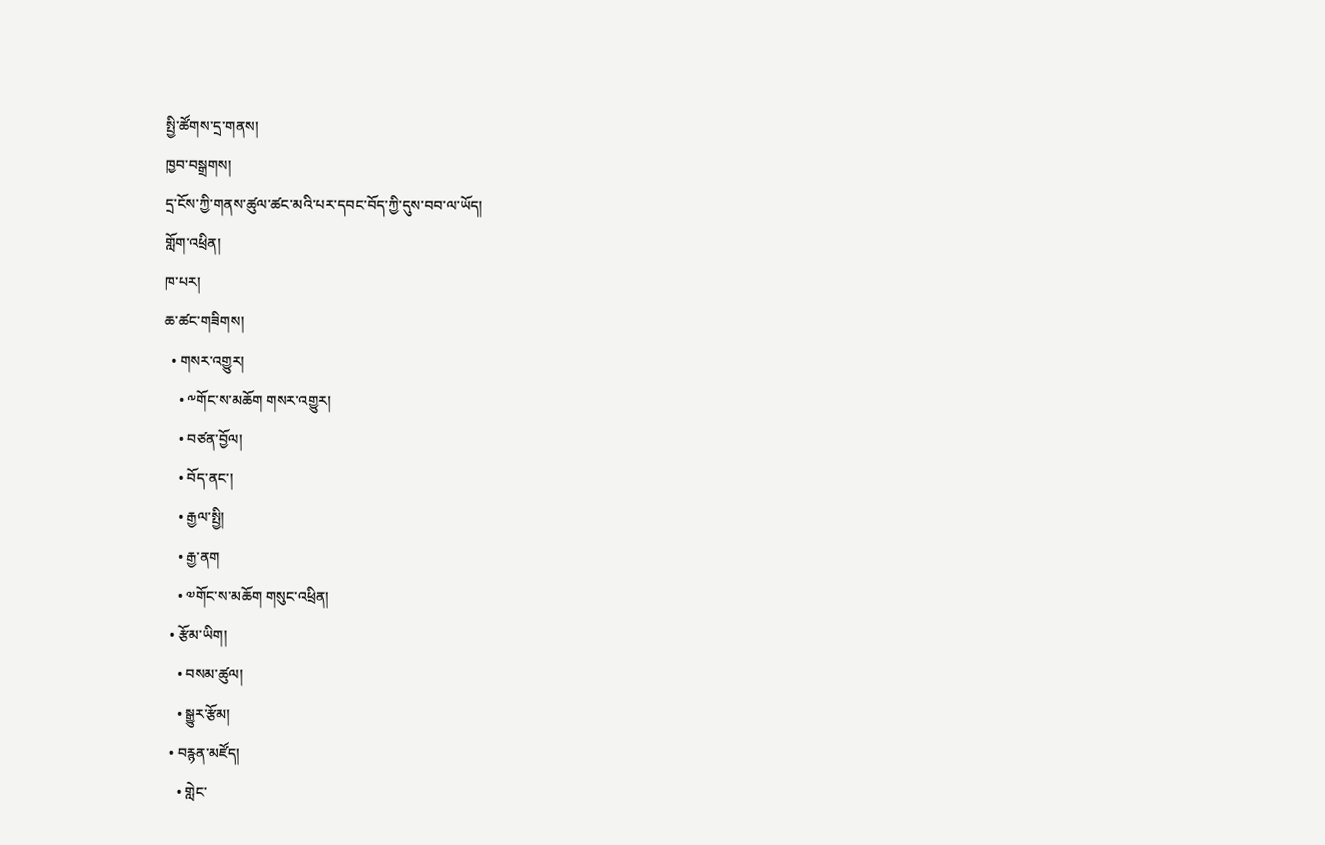སྤྱི་ཚོགས་དྲ་གནས།
ཁྱབ་བསྒྲགས།
དྲ་ངོས་ཀྱི་གནས་ཚུལ་ཚང་མའི་པར་དབང་བོད་ཀྱི་དུས་བབ་ལ་ཡོད།
གློག་འཕྲིན།
ཁ་པར།
ཆ་ཚང་གཟིགས།
  • གསར་འགྱུར།
    • ༸གོང་ས་མཆོག གསར་འགྱུར།
    • བཙན་བྱོལ།
    • བོད་ནང་།
    • རྒྱལ་སྤྱི།
    • རྒྱ་ནག
    • ༧གོང་ས་མཆོག གསུང་འཕྲིན།
  • རྩོམ་ཡིག།
    • བསམ་ཚུལ།
    • སྒྱུར་རྩོམ།
  • བརྙན་མཛོད།
    • གླེང་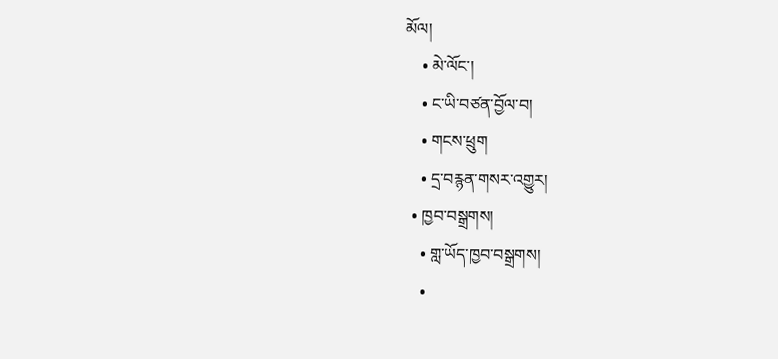མོལ།
    • མེ་ལོང་།
    • ང་ཡི་བཙན་བྱོལ་བ།
    • གངས་ཕྲུག
    • དྲ་བརྙན་གསར་འགྱུར།
  • ཁྱབ་བསྒྲགས།
    • གླ་ཡོད་ཁྱབ་བསྒྲགས།
    •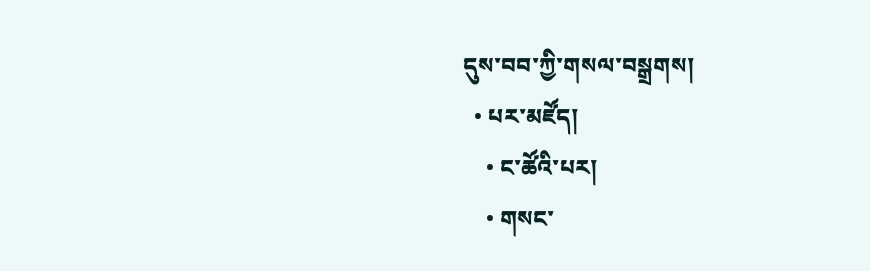དུས་བབ་ཀྱི་གསལ་བསྒྲགས།
  • པར་མཛོད།
    • ང་ཚོའི་པར།
    • གསང་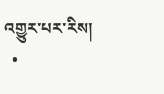འགྱུར་པར་རིས།
  •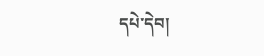དཔེ་དེབ།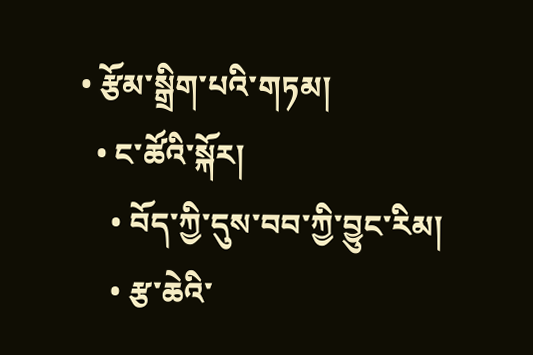• རྩོམ་སྒྲིག་པའི་གཏམ།
  • ང་ཚོའི་སྐོར།
    • བོད་ཀྱི་དུས་བབ་ཀྱི་བྱུང་རིམ།
    • རྩ་ཆེའི་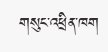གསུང་འཕྲིན་ཁག